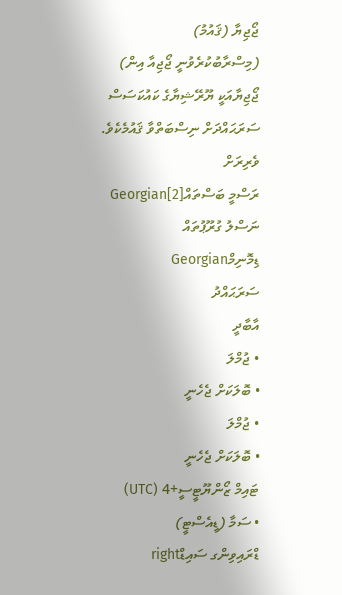ޖޯޖިޔާ (ޤައުމު)
(މިސްރާބުކުރެވުނީ ޖޯޖިއާ އިން)
ޖޯޖިޔާއަކީ ޔޫރޭޝިޔާގެ ކައުކަސަސް ސަރަޙައްދަށް ނިސްބަތްވާ ޤައުމެކެވެ.
ވެރިރަށް
ރަސްމީ ބަސްތައްGeorgian[2]
ނަސްލު ގުރޫޕުތައް
ޑިމޮނިމްGeorgian
ސަރަޙައްދު
އާބާދީ
• ޖުމްލަ
• ބޮލަކަށް ޖެހެނީ
• ޖުމްލަ
• ބޮލަކަށް ޖެހެނީ
ޓައިމް ޒޯންޔޫޓީސީ+4 (UTC)
• ސަމާ (ޑީއެސްޓީ)
ޑްރައިވިންގ ސައިޑްright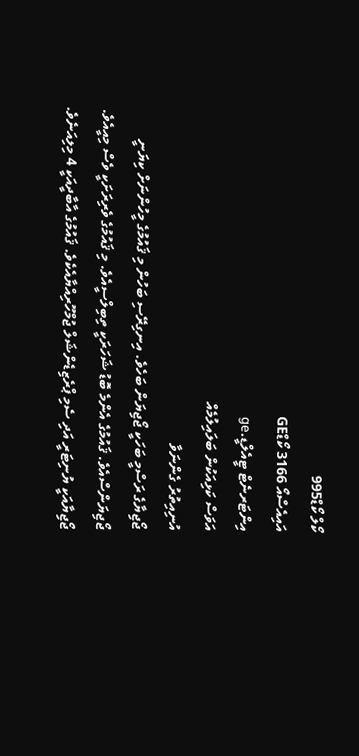ކޯލް ކޯޑް995
އައިއެސްއޯ 3166 ކޯޑްGE
އިންޓަރނެޓް ޓީއެލްޑީ.ge
އަވަސް ކަޅިއަކުން ބަލައިލުމެއް
އުނިއިތުރު ގެންނަވާ
ޖޯޖިޔާގެ ރަސްމީ ބަހަކީ ޖޯޖިޔަން ބަހެވެ. އިނގިރޭސި ބަހުން މި ޤައުމުގެ މީހުންނަށް ކިޔަނީ ޖޯޖިޔަންސްއެވެ. ޤައުމުގެ އެންމެ ބޮޑު ޝަހަރަކީ ތިބިލްސީއެވެ. މި ޤައުމުގެ ވެރިރަށަކީ ވެސް މިއީއެވެ. ޖޯޖިޔާއަކީ ޔުނިޓަރީ އަދި ސެމި ޕްރެޒިޑެންޝަލް ޖުމްހޫރިއްޔާއެކެވެ. ޤައުމުގެ އާބާދީއަކީ 4 މިލިއަނެވެ.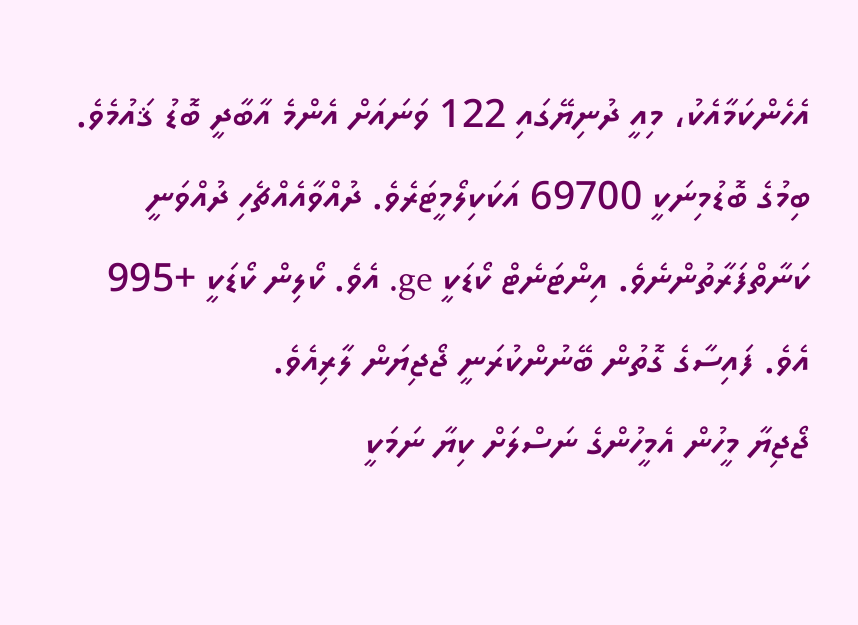އެހެންކަމާއެކު، މިއީ ދުނިޔޭގައި 122 ވަނައަށް އެންމެ އާބާދީ ބޮޑު ޤައުމެވެ. ބިމުގެ ބޮޑުމިނަކީ 69700 އަކަކިލޯމީޓަރެވެ. ދުއްވާއެއްޗެހި ދުއްވަނީ ކަނާތްފަރާތުންނެވެ. އިންޓަނެޓް ކޯޑަކީ ge. އެވެ. ކޯލިން ކޯޑަކީ +995 އެވެ. ފައިސާގެ ގޮތުން ބޭނުންކުރަނީ ޖޯޖިޔަން ލާރިއެވެ.
ޖޯޖިޔާ މީހުން އެމީހުންގެ ނަސްލަށް ކިޔާ ނަމަކީ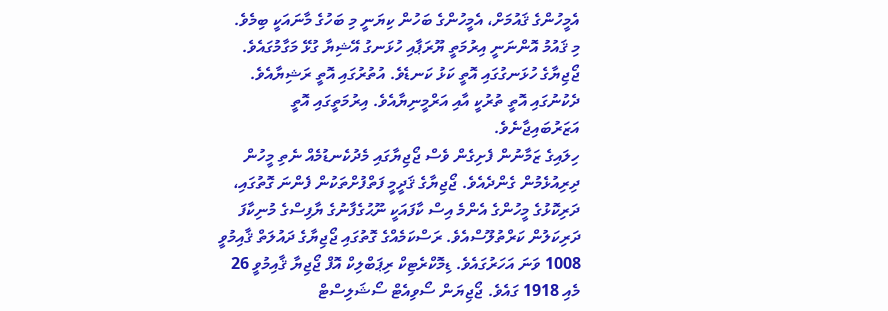އެމީހުންގެ ޤައުމަށް، އެމީހުންގެ ބަހުން ކިޔަނީ މި ބަހުގެ މާނައަކީ ބިމެވެ.
މި ޤައުމު އޮންނަނީ އިރުމަތީ ޔޫރަޕާއި ހުޅަނގު އޭޝިޔާ ގުޅޭ މަގާމުގައެވެ. ޖޯޖިޔާގެ ހުޅަނގުގައި އޮތީ ކަޅު ކަނޑެވެ. އުތުރުގައި އޮތީ ރަޝިޔާއެވެ. ދެކުނުގައި އޮތީ ތުރުކީ އާއި އަރްމީނިޔާއެވެ. އިރުމަތީގައި އޮތީ އަޒަރުބައިޖާނެވެ.
ހިލައިގެ ޒަމާނުން ފެށިގެން ވެސް ޖޯޖިޔާގައި މެދުކެނޑުމެއް ނެތި މީހުން ދިރިއުޅެމުން ގެންދެއެވެ. ޖޯޖިޔާގެ ޤަދީމީ ފަތްފުށްތަކުން ފެންނަ ގޮތުގައި، ދަރިކޮޅުގެ މީހުންގެ އެންމެ އިސް ކާފައަކީ ނޫޙުގެފާނުގެ ޔާފިސްގެ މުނިކާފަ ދަރިކަލުން ކަރްތުލޫސްއެވެ. ރަސްކަމެއްގެ ގޮތުގައި ޖޯޖިޔާގެ ދައުލަތް ޤާއިމުވީ 1008 ވަނަ އަހަރުގައެވެ. ޑިމޮކްރެޓިކް ރިޕަބްލިކް އޮފް ޖޯޖިޔާ ޤާއިމުވީ 26 މެއި 1918 ގައެވެ. ޖޯޖިޔަން ސޯވިއެޓް ސޯޝަލިސްޓް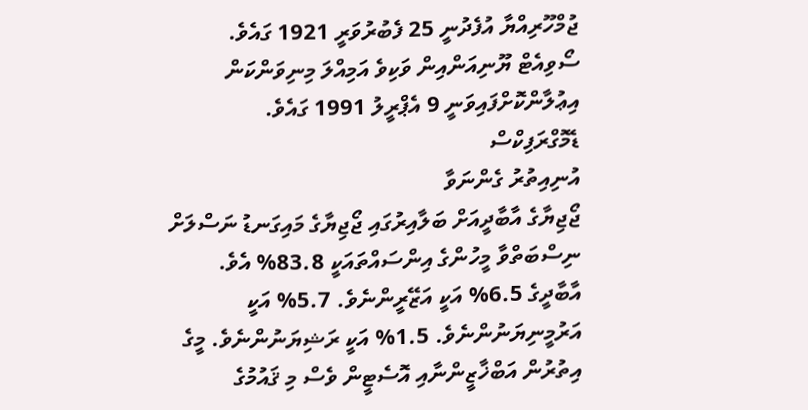ޖުމްހޫރިއްޔާ އުފެދުނީ 25 ފެބުރުވަރީ 1921 ގައެވެ. ސޯވިއެޓް ޔޫނިއަންއިން ވަކިވެ އަމިއްލަ މިނިވަންކަން އިޢުލާންކޮށްފައިވަނީ 9 އެޕްރީލު 1991 ގައެވެ.
ޑެމޮގްރަފިކްސް
އުނިއިތުރު ގެންނަވާ
ޖޯޖިޔާގެ އާބާދީއަށް ބަލާއިރުގައި ޖޯޖިޔާގެ މައިގަނޑު ނަސްލަށް ނިސްބަތްވާ މީހުންގެ އިންސައްތައަކީ 83.8% އެވެ. އާބާދީގެ 6.5% އަކީ އަޒޭރީންނެވެ. 5.7% އަކީ އަރުމީނިޔަނުންނެވެ. 1.5% އަކީ ރަޝިޔަނުންނެވެ. މީގެ އިތުރުން އަބްޚާޒީންނާއި އޮސެޓީން ވެސް މި ޤައުމުގެ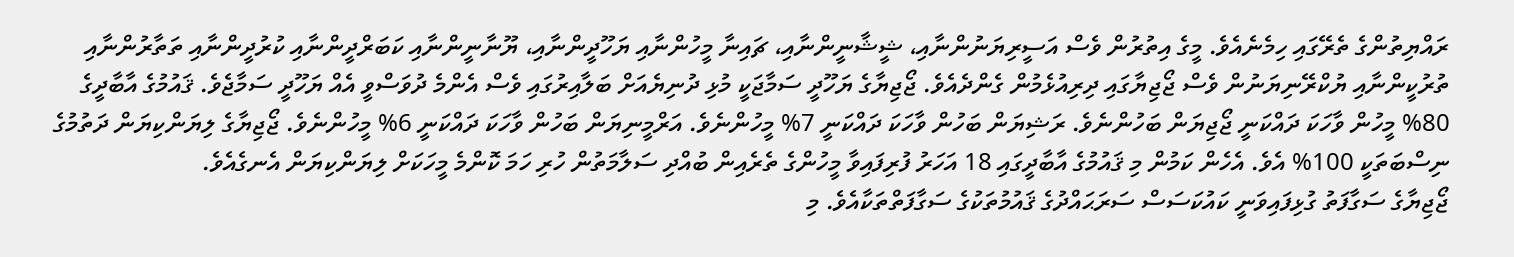ރައްޔިތުންގެ ތެރޭގައި ހިމެނެއެވެ. މީގެ އިތުރުން ވެސް އަސީރިޔަނުންނާއި، ޝީޝާނީންނާއި، ޗައިނާ މީހުންނާއި ޔަހޫދީންނާއި، ޔޫނާނީންނާއި ކަބަރްދީންނާއި ކުރުދީންނާއި ތަތާރުންނާއި ތުރުކީންނާއި ޔުކްރޭނިޔަނުން ވެސް ޖޯޖިޔާގައި ދިރިއުޅެމުން ގެންދެއެވެ. ޖޯޖިޔާގެ ޔަހޫދީ ސަމާޖަކީ މުޅި ދުނިޔެއަށް ބަލާއިރުގައި ވެސް އެންމެ ދުވަސްވީ އެއް ޔަހޫދީ ސަމާޖެވެ. ޤައުމުގެ އާބާދީގެ 80% މީހުން ވާހަކަ ދައްކަނީ ޖޯޖިޔަން ބަހުންނެވެ. ރަޝިޔަން ބަހުން ވާހަކަ ދައްކަނީ 7% މީހުންނެވެ. އަރްމީނިޔަން ބަހުން ވާހަކަ ދައްކަނީ 6% މީހުންނެވެ. ޖޯޖިޔާގެ ލިޔަންކިޔަން ދަތުމުގެ ނިސްބަތަކީ 100% އެވެ. އެހެން ކަމުން މި ޤައުމުގެ އާބާދީގައި 18 އަހަރު ފުރިފައިވާ މީހުންގެ ތެރެއިން ބުއްދި ސަލާމަތުން ހުރި ހަމަ ކޮންމެ މީހަކަށް ލިޔަންކިޔަން އެނގެއެވެ.
ޖޯޖިޔާގެ ސަގާފަތު ގުޅިފައިވަނީ ކައުކަސަސް ސަރަޙައްދުގެ ޤައުމުތަކުގެ ސަގާފަތްތަކާއެވެ. މި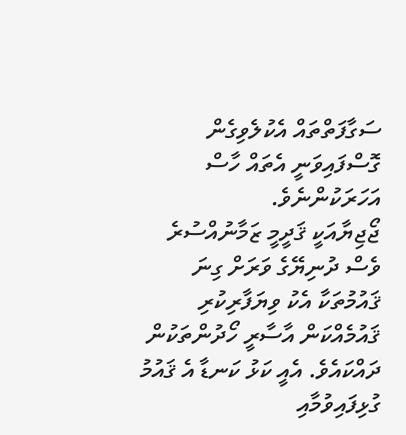ސަގާފަތްތައް އެކުލެވިގެން ގޮސްފައިވަނީ އެތައް ހާސް އަހަރަކުންނެވެ.
ޖޯޖިޔާއަކީ ޤަދީމީ ޒަމާނުއްސުރެ ވެސް ދުނިޔޭގެ ވަރަށް ގިނަ ޤައުމުތަކާ އެކު ވިޔަފާރިކުރި ޤައުމެއްކަން އާސާރީ ހޯދުންތަކުން ދައްކައެވެ. އެއީ ކަޅު ކަނޑާ އެ ޤައުމު ގުޅިފައިވުމާއި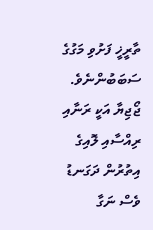ތާރީޚީ ފަށުވި މަގުގެ ސަބަބުންނެވެ. ޖޯޖިޔާ އަކީ ރަނާއި ރިއްސާއި ލޮއިގެ އިތުރުން ދަގަނޑު ވެސް ނަގާ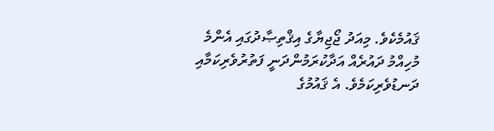ޤައުމެކެވެ. މިއަދު ޖޯޖިޔާގެ އިޤްތިޞާދުގައި އެންމެ މުހިއްމު ދައުރެއް އަދާކުރަމުންދަނީ ފަތުރުވެރިކަމާއި ދަނޑުވެރިކަމެވެ. އެ ޤައުމުގެ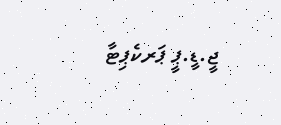ޖީ.ޑީ.ޕީ ޕަރކެޕިޓާ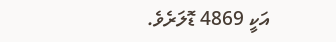އަކީ 4869 ޑޮލަރެވެ.